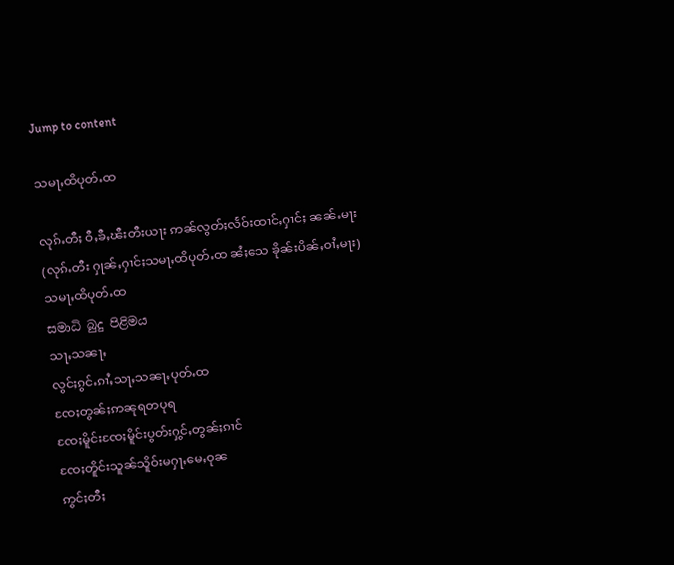Jump to content

သမႃႇထိပုတ်ႉထ

လုၵ်ႉတီႈ ဝီႇၶီႇၽီးတီးယႃး ဢၼ်လွတ်ႈလႅဝ်းထၢင်ႇႁၢင်ႈ ၼၼ်ႉမႃး
(လုၵ်ႉတီး ႁုၼ်ႇႁၢင်ႈသမႃႇထိပုတ်ႉထ ၼႆႈသေ ၶိုၼ်းပိၼ်ႇဝၢႆႇမႃး)
သမႃႇထိပုတ်ႉထ
සමාධි බුදු පිළිමය
သႃႇသၼႃႇ
လွင်ႈၵွင်ႉၵၢႆႇသႃႇသၼႃႇပုတ်ႉထ
ၸႄႈတွၼ်ႈဢၼုရတပုရ
ၸႄႈမိူင်းၸႄႈမိူင်းပွတ်းႁွင်ႇတွၼ်ႈၵၢင်
ၸႄႈတိူင်းသူၼ်သိူဝ်းမႁႃႇမေႇဝုၼ
ဢွင်ႈတီႈ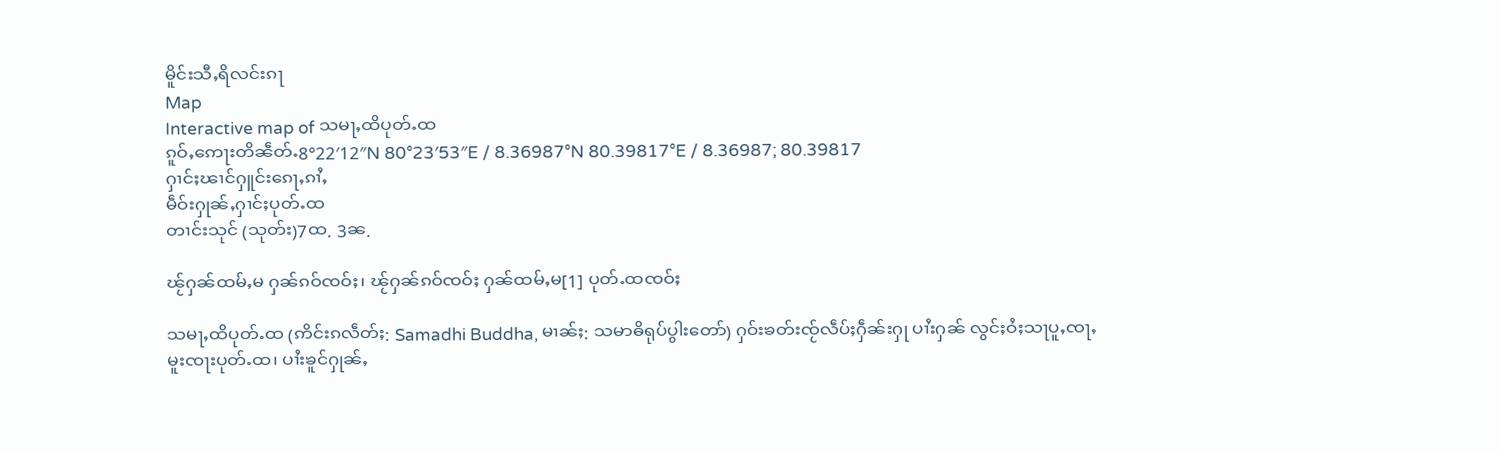မိူင်းသီႇရိလင်းၵႃ
Map
Interactive map of သမႃႇထိပုတ်ႉထ
ၵူဝ်ႇဢေႃးတိၼဵတ်ႉ8°22′12″N 80°23′53″E / 8.36987°N 80.39817°E / 8.36987; 80.39817
ႁၢင်ႈၽၢင်ႁူင်းၵေႃႇၵၢႆႇ
မဵဝ်းႁုၼ်ႇႁၢင်ႈပုတ်ႉထ
တၢင်းသုင် (သုတ်း)7ထ. 3ၼ.

ၽႂ်ႁၼ်ထမ်ႇမ ႁၼ်ၵဝ်ၸဝ်ႈ၊ ၽႂ်ႁၼ်ၵဝ်ၸဝ်ႈ ႁၼ်ထမ်ႇမ[1] ပုတ်ႉထၸဝ်ႈ

သမႃႇထိပုတ်ႉထ (ဢိင်းၵလဵတ်ႈ: Samadhi Buddha, မၢၼ်ႈ: သမာဓိရုပ်ပွါးတော်) ႁဝ်းၶတ်းၸႂ်လဵပ်ႈႁဵၼ်းႁု ပၢႆးႁၼ် လွင်ႈဝႆႈသႃပူႇၸႃႇမူးၸႃးပုတ်ႉထ၊ ပၢႆးၶူင်ႁုၼ်ႇ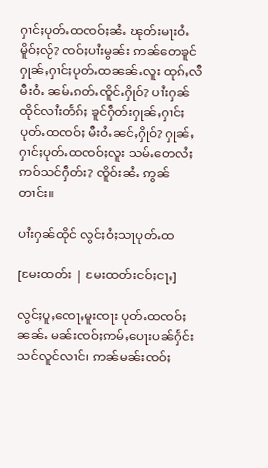ႁၢင်ႈပုတ်ႉထၸဝ်ႈၼႆႉ ၽုတ်းမႃးဝႆႉမိူဝ်ႈလႂ်? ၸဝ်ႈပၢႆးမွၼ်း ဢၼ်တေၶူင်ႁုၼ်ႇႁၢင်ႈပုတ်ႉထၼၼ်ႉလူး ထုၵ်ႇလီမီးဝႆႉ ၼမ်ႉၵတ်ႉၸိူင်ႉႁိုဝ်? ပၢႆးႁၼ်ထိုင်လၢႆးတႅၵ်ႈ ၶူင်ႁဵတ်းႁုၼ်ႇႁၢင်ႈပုတ်ႉထၸဝ်ႈ မီးဝႆႉၼင်ႇႁိုဝ်? ႁုၼ်ႇႁၢင်ႈပုတ်ႉထၸဝ်ႈလူး သမ်ႉတေလႆႈဢဝ်သင်ႁဵတ်း? ၸိူဝ်းၼႆႉ ဢွၼ်တၢင်း။

ပၢႆးႁၼ်ထိုင် လွင်ႈဝႆႈသႃပုတ်ႉထ

[မႄးထတ်း | မႄးထတ်းငဝ်ႈငႃႇ]

လွင်ႈပူႇၸေႃႇမူးၸႃး ပုတ်ႉထၸဝ်ႈၼၼ်ႉ မၼ်းၸဝ်ႈဢမ်ႇပေႃးပၼ်ႁႅင်းသင်လူင်လၢင်၊ ဢၼ်မၼ်းၸဝ်ႈ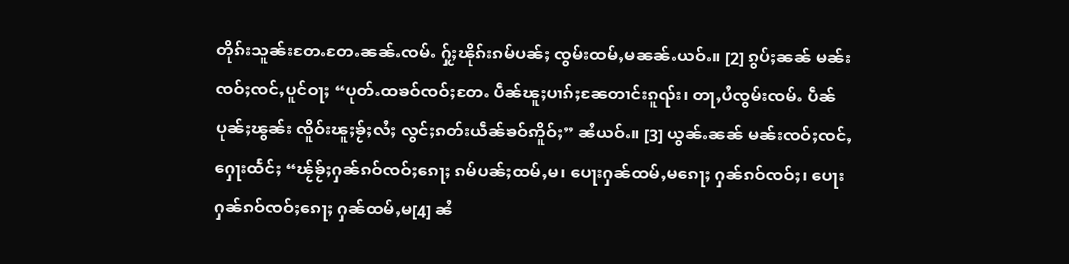တိုၵ်းသူၼ်းတႄႉတႄႉၼၼ်ႉၸမ်ႉ ႁႂ်ႈၽိုၵ်းၵမ်ပၼ်ႈ ၸွမ်းထမ်ႇမၼၼ်ႉယဝ်ႉ။ [2] ၵွပ်ႈၼၼ် မၼ်းၸဝ်ႈၸင်ႇပူင်ဝႃႈ “ပုတ်ႉထၶဝ်ၸဝ်ႈတႄႉ ပဵၼ်ၽူႈပၢၵ်ႈၼႄတၢင်းၵူၺ်း၊ တႃႇပႆၸွမ်းၸမ်ႉ ပဵၼ်ပုၼ်ႈၽွၼ်း ၸိူဝ်းၽူႈၶႂ်ႈလႆႈ လွင်ႈၵတ်းယဵၼ်ၶဝ်ဢိူဝ်ႈ” ၼႆယဝ်ႉ။ [3] ယွၼ်ႉၼၼ် မၼ်းၸဝ်ႈၸင်ႇႁေႃးထႅင်ႈ “ၽႂ်ၶႂ်ႈႁၼ်ၵဝ်ၸဝ်ႈၵေႃႈ ၵမ်ပၼ်ႈထမ်ႇမ၊ ပေႃးႁၼ်ထမ်ႇမၵေႃႈ ႁၼ်ၵဝ်ၸဝ်ႈ၊ ပေႃးႁၼ်ၵဝ်ၸဝ်ႈၵေႃႈ ႁၼ်ထမ်ႇမ[4] ၼႆ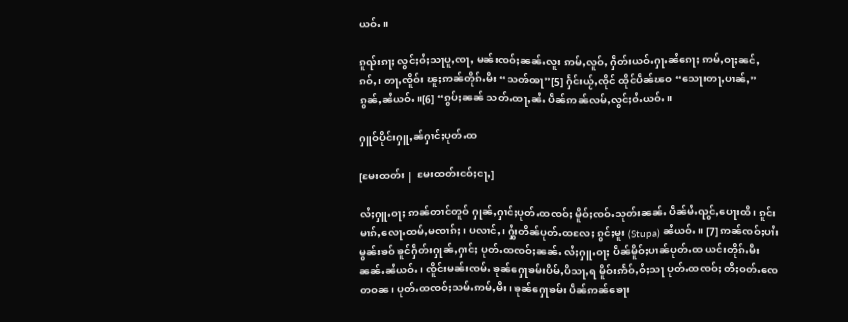ယဝ်ႉ။

ၵူၺ်းၵႃႈ လွင်ႈဝႆႈသႃပူႇၸႃႇ မၼ်းၸဝ်ႈၼၼ်ႉလူး ဢမ်ႇလူဝ်ႇ ႁဵတ်းယဝ်ႉႁႃႉၼႆၵေႃႈ ဢမ်ႇဝႃႈၼင်ႇၵဝ်ႇ၊ တႃႇၸိူဝ်း ၽူႈဢၼ်တိုၵ်ႉမီး “သၻ်ꩪႃ”[5] ႁႅင်းယႂ်ႇၸိုင် ထိုင်ပဵၼ်ၽဝ “သေႃးတႃႇပၢၼ်ႇ” ၵွၼ်ႇၼႆယဝ်ႉ။[6] “ၵွပ်ႈၼၼ် သတ်ႉထႃႇၼႆႉ ပဵၼ်ဢၼ်လမ်ႇလွင်ႈဝႆႉယဝ်ႉ။

ႁူဝ်ပိုင်းႁူႇၼ်ႁၢင်ႈပုတ်ႉထ

[မႄးထတ်း | မႄးထတ်းငဝ်ႈငႃႇ]

လႆႈႁူႉဝႃႈ ဢၼ်တၢင်တူဝ် ႁုၼ်ႇႁၢင်ႈပုတ်ႉထၸဝ်ႈ မိူဝ်ႈၸဝ်ႉသုတ်းၼၼ်ႉ ပဵၼ်မႆႉၺွင်ႇပေႃးထိ၊ ၵူင်းမၢၵ်ႇလေႃႉထမ်ႇမၸၢၵ်ႈ၊ ပလၢင်ႇ၊ ႁွႆးတိၼ်ပုတ်ႉထလႄႈ ၵွင်ႈမူး (Stupa) ၼႆယဝ်ႉ။ [7] ဢၼ်ၸဝ်ႈပၢႆးမွၼ်းၶဝ် ၶူင်ႁဵတ်းႁုၼ်ႇႁၢင်ႈ ပုတ်ႉထၸဝ်ႈၼၼ်ႉ လႆႈႁူႉဝႃႈ ပဵၼ်မိူဝ်ႈပၢၼ်ပုတ်ႉထ ယင်းတိုၵ်ႉမီးၼၼ်ႉၼႆယဝ်ႉ၊ ၸိူင်းမၼ်းၸမ်ႉ ၶုၼ်ႁေႃၶမ်းပိမ်ႇပိသႃႇရ မိူဝ်းဢႅဝ်ႇဝႆႈသႃ ပုတ်ႉထၸဝ်ႈ တီႈဝတ်ႉၸေတဝၼ၊ ပုတ်ႉထၸဝ်ႈသမ်ႉဢမ်ႇမီး၊ ၶုၼ်ႁေႃၶမ်း ပဵၼ်ဢၼ်ၶေႃး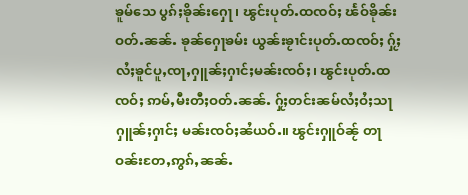ၶူမ်သေ ပွၵ်ႈၶိုၼ်းႁေႃ၊ ၽွင်းပုတ်ႉထၸဝ်ႈ ၽႅဝ်ၶိုၼ်းဝတ်ႉၼၼ်ႉ ၶုၼ်ႁေႃၶမ်း ယွၼ်းၶႂၢင်းပုတ်ႉထၸဝ်ႈ ႁႂ်ႈလႆႈၶူင်ပူႇၸႃႇႁူၼ်ႈႁၢင်ႈမၼ်းၸဝ်ႈ၊ ၽွင်းပုတ်ႉထၸဝ်ႈ ဢမ်ႇမီးတီႈဝတ်ႉၼၼ်ႉ ႁႂ်ႈတင်းၼမ်လႆႈဝႆႈသႃႁူၼ်ႈႁၢင်ႈ မၼ်းၸဝ်ႈၼႆယဝ်ႉ။ ၽွင်းႁူဝ်ၼႂ် တႃဝၼ်းတႄႇဢွၵ်ႇၼၼ်ႉ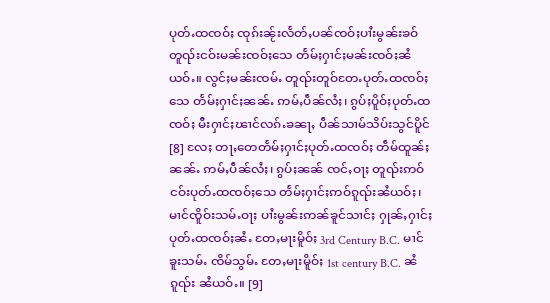ပုတ်ႉထၸဝ်ႈ ၸုၵ်းၼႂ်းလႅတ်ႇပၼ်ၸဝ်ႈပၢႆးမွၼ်းၶဝ် တူၺ်းငဝ်းမၼ်းၸဝ်ႈသေ တႅမ်ႈႁၢင်ႈမၼ်းၸဝ်ႈၼႆယဝ်ႉ။ လွင်ႈမၼ်းၸမ်ႉ တူၺ်းတူဝ်တႄႉပုတ်ႉထၸဝ်ႈသေ တႅမ်ႈႁၢင်ႈၼၼ်ႉ ဢမ်ႇပဵၼ်လႆႈ၊ ၵွပ်ႈပိူဝ်ႈပုတ်ႉထၸဝ်ႈ မီးႁၢင်ႈၽၢင်လၵ်ႉၶၼႃႇ ပဵၼ်သၢမ်သိပ်းသွင်ပိူင် [8] လႄႈ တႃႇတေတႅမ်ႈႁၢင်ႈပုတ်ႉထၸဝ်ႈ တဵမ်ထူၼ်ႈၼၼ်ႉ ဢမ်ႇပဵၼ်လႆႈ၊ ၵွပ်ႈၼၼ် ၸင်ႇဝႃႈ တူၺ်းဢဝ်ငဝ်းပုတ်ႉထၸဝ်ႈသေ တႅမ်ႈႁၢင်ႈဢဝ်ၵူၺ်းၼႆယဝ်ႈ၊ မၢင်ၸိူဝ်းသမ်ႉဝႃႈ ပၢႆးမွၼ်းဢၼ်ၶူင်သၢင်ႈ ႁုၼ်ႇႁၢင်ႈပုတ်ႉထၸဝ်ႈၼႆႉ တႄႇမႃးမိူဝ်ႈ 3rd Century B.C. မၢင်ၶူးသမ်ႉ ၸိမ်သွမ်ႉ တႄႇမႃးမိူဝ်ႈ 1st century B.C. ၼႆၵူၺ်း ၼႆယဝ်ႉ။ [9]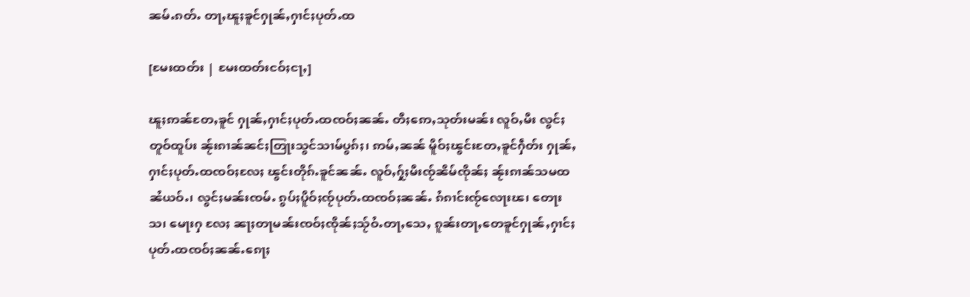ၼမ်ႉၵတ်ႉ တႃႇၽူႈၶူင်ႁုၼ်ႇႁၢင်ႈပုတ်ႉထ

[မႄးထတ်း | မႄးထတ်းငဝ်ႈငႃႇ]

ၽူႈဢၼ်တႄႇၶူင် ႁုၼ်ႇႁၢင်ႈပုတ်ႉထၸဝ်ႈၼၼ်ႉ တီႈဢေႇသုတ်းမၼ်း လူဝ်ႇမီး လွင်ႈတူဝ်ထူပ်း ၼႂ်းၵၢၼ်ၼင်ႈတြႃးသွင်သၢမ်ပွၵ်ႈ၊ ဢမ်ႇၼၼ် မိူဝ်ႈၽွင်းတႄႇၶူင်ႁဵတ်း ႁုၼ်ႇႁၢင်ႈပုတ်ႉထၸဝ်ႈလႄႈ ၽွင်းတိုၵ်ႉၶူင်ၼၼ်ႉ လူဝ်ႇႁႂ်ႈမီးၸႂ်ၼိမ်ၸိုၼ်ႈ ၼႂ်းၵၢၼ်သမထၼႆယဝ်ႉ၊ လွင်ႈမၼ်းၸမ်ႉ ၵွပ်ႈပိူဝ်ႈၸႂ်ပုတ်ႉထၸဝ်ႈၼၼ်ႉ ၵႆၵၢင်းၸႂ်လေႃးၽ၊ တေႃးသ၊ မေႃးႁ လႄႈ ၼႃႈတႃမၼ်းၸဝ်ႈၸိုၼ်ႈသႂ်ဝႆႉတႃႇသေႇ ၵူၼ်းတႃႇတေၶူင်ႁုၼ်ႇႁၢင်ႈပုတ်ႉထၸဝ်ႈၼၼ်ႉၵေႃႈ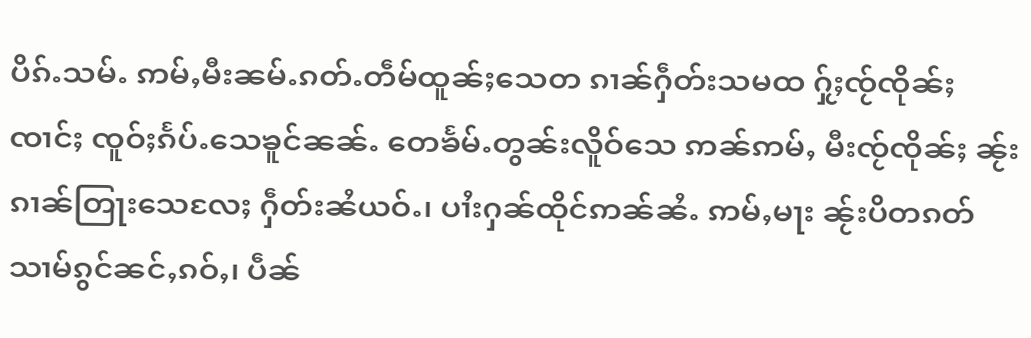ပိၵ်ႉသမ်ႉ ဢမ်ႇမီးၼမ်ႉၵတ်ႉတဵမ်ထူၼ်ႈသေတ ၵၢၼ်ႁဵတ်းသမထ ႁႂ်ႈၸႂ်ၸိုၼ်ႈၸၢင်ႈ ၸူဝ်ႈၵႅပ်ႉသေၶူင်ၼၼ်ႉ တေၶႅမ်ႉတွၼ်းလိူဝ်သေ ဢၼ်ဢမ်ႇ မီးၸႂ်ၸိုၼ်ႈ ၼႂ်းၵၢၼ်တြႃးသေလႄႈ ႁဵတ်းၼႆယဝ်ႉ၊ ပၢႆးႁၼ်ထိုင်ဢၼ်ၼႆႉ ဢမ်ႇမႃး ၼႂ်းပိတၵတ်သၢမ်ၵွင်ၼင်ႇၵဝ်ႇ၊ ပဵၼ်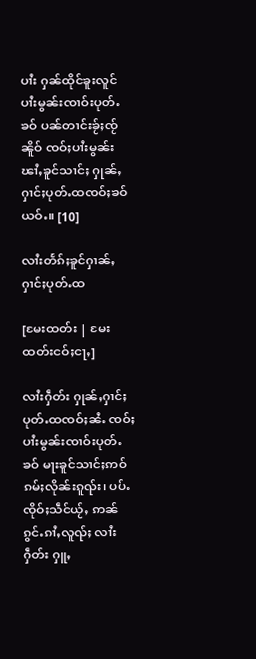ပၢႆး ႁၼ်ထိုင်ၶူးလူင် ပၢႆးမွၼ်းၸၢဝ်းပုတ်ႉၶဝ် ပၼ်တၢင်းၶႂ်ႈၸႂ်ၼိူဝ် ၸဝ်ႈပၢႆးမွၼ်း ၽၢႆႇၶူင်သၢင်ႈ ႁုၼ်ႇႁၢင်ႈပုတ်ႉထၸဝ်ႈၶဝ်ယဝ်ႉ။ [10]

လၢႆးတႅၵ်ႈၶူင်ႁၢၼ်ႇႁၢင်ႈပုတ်ႉထ

[မႄးထတ်း | မႄးထတ်းငဝ်ႈငႃႇ]

လၢႆးႁဵတ်း ႁုၼ်ႇႁၢင်ႈပုတ်ႉထၸဝ်ႈၼႆႉ ၸဝ်ႈပၢႆးမွၼ်းၸၢဝ်းပုတ်ႉၶဝ် မႃးၶူင်သၢင်ႈဢဝ်ၵမ်ႈလိုၼ်းၵူၺ်း၊ ပပ်ႉၸိုဝ်ႈသဵင်ယႂ်ႇ ဢၼ်ၵွင်ႉၵၢႆႇလူၺ်ႈ လၢႆးႁဵတ်း ႁူႇ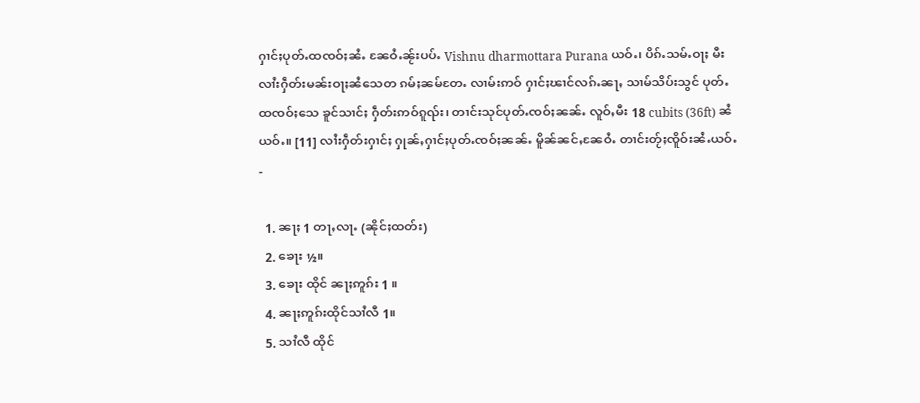ႁၢင်ႈပုတ်ႉထၸဝ်ႈၼႆႉ ၼႄဝႆႉၼႂ်းပပ်ႉ Vishnu dharmottara Purana ယဝ်ႉ၊ ပိၵ်ႉသမ်ႉဝႃႈ မီးလၢႆးႁဵတ်းမၼ်းဝႃႈၼႆသေတ ၵမ်ႈၼမ်တႄႉ လၢမ်းဢဝ် ႁၢင်ႈၽၢင်လၵ်ႉၼႃႇ သၢမ်သိပ်းသွင် ပုတ်ႉထၸဝ်ႈသေ ၶူင်သၢင်ႈ ႁဵတ်းဢဝ်ၵူၺ်း၊ တၢင်းသုင်ပုတ်ႉၸဝ်ႈၼၼ်ႉ လူဝ်ႇမီး 18 cubits (36ft) ၼႆယဝ်ႉ။ [11] လၢႆးႁဵတ်းႁၢင်ႈ ႁုၼ်ႇႁၢင်ႈပုတ်ႉၸဝ်ႈၼၼ်ႉ မိူၼ်ၼင်ႇၼႄဝႆႉ တၢင်းတႂ်ႈၸိူဝ်းၼႆႉယဝ်ႉ -

  1. ၼႃႈ 1 တႃႇလႃႉ (ၼိုင်ႈထတ်း)
  2. ၶေႃး ½။
  3. ၶေႃး ထိုင် ၼႃႈဢူၵ်း 1 ။
  4. ၼႃႈဢူၵ်းထိုင်သၢႆလီ 1။
  5. သၢႆလီ ထိုင်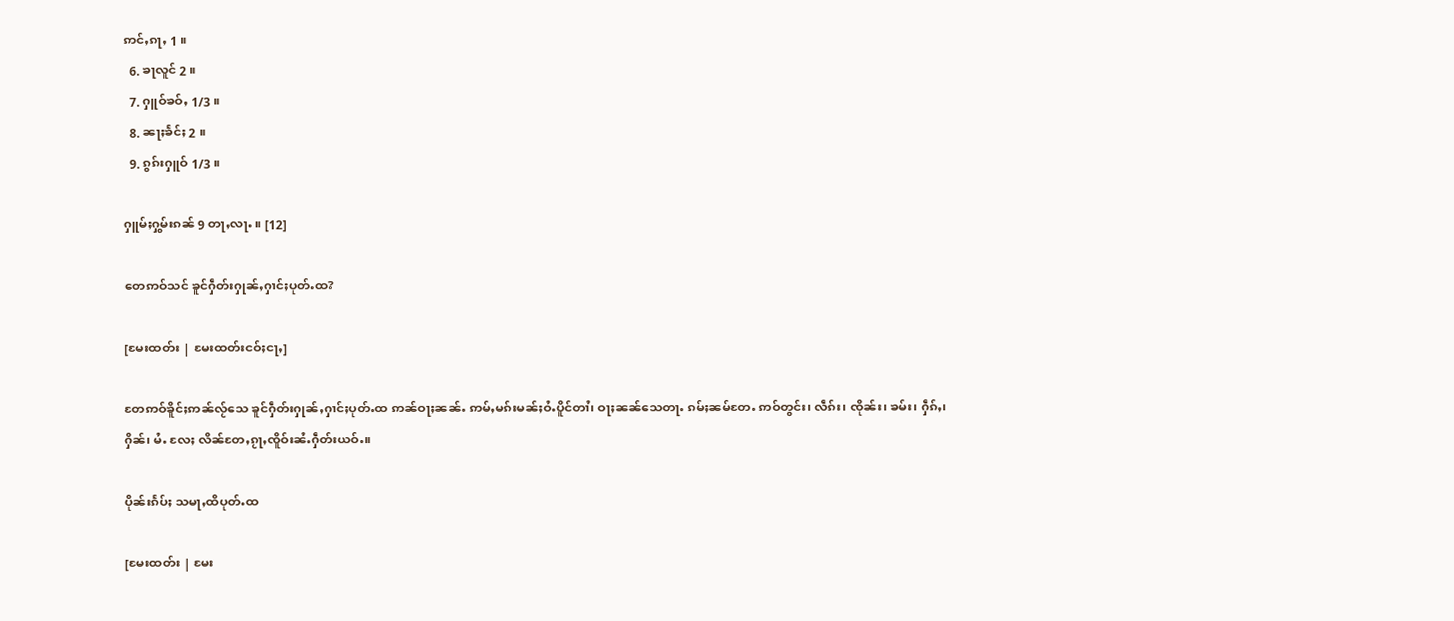ဢင်ႇၵႃႇ 1 ။
  6. ၶႃလူင် 2 ။
  7. ႁူဝ်ၶဝ်ႇ 1/3 ။
  8. ၼႃႈၶႅင်ႈ 2 ။
  9. ၵွၵ်းႁူဝ် 1/3 ။

ႁူမ်ႈႁွမ်းၵၼ် 9 တႃႇလႃႉ ။ [12]

တေဢဝ်သင် ၶူင်ႁဵတ်းႁုၼ်ႇႁၢင်ႈပုတ်ႉထ?

[မႄးထတ်း | မႄးထတ်းငဝ်ႈငႃႇ]

တႄဢဝ်ၶိူင်ႈဢၼ်လႂ်သေ ၶူင်ႁဵတ်းႁုၼ်ႇႁၢင်ႈပုတ်ႉထ ဢၼ်ဝႃႈၼၼ်ႉ ဢမ်ႇမၵ်းမၼ်ႈဝႆႉပိူင်တၢႆ၊ ဝႃႈၼၼ်သေတႃႉ ၵမ်ႈၼမ်တႄႉ ဢဝ်တွင်း၊ လဵၵ်း၊ ၸိုၼ်း၊ ၶမ်း၊ ႁဵၵ်ႇ၊ ႁိၼ်၊ မႆႉ လႄႈ လိၼ်တႄႇၵႂႃႇၸိူဝ်းၼႆႉႁဵတ်းယဝ်ႉ။

ပိုၼ်းၵႅပ်ႈ သမႃႇထိပုတ်ႉထ

[မႄးထတ်း | မႄး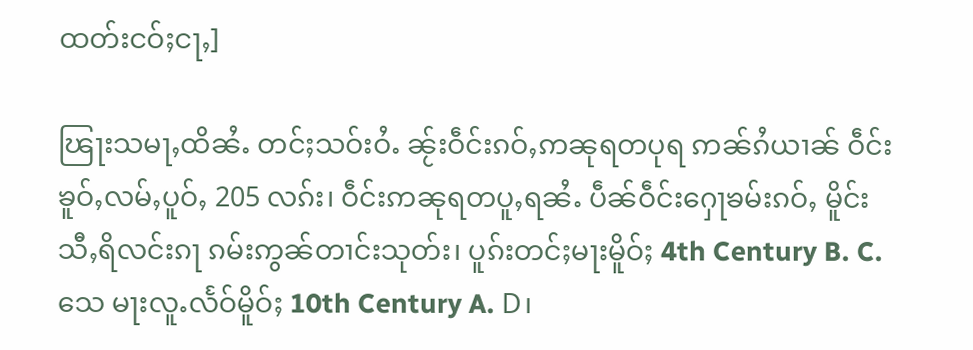ထတ်းငဝ်ႈငႃႇ]

ၽြႃးသမႃႇထိၼႆႉ တင်ႈသဝ်းဝႆႉ ၼႂ်းဝဵင်းၵဝ်ႇဢၼုရတပုရ ဢၼ်ၵႆယၢၼ် ဝဵင်းၶူဝ်ႇလမ်ႇပူဝ်ႇ 205 လၵ်း၊ ဝဵင်းဢၼုရတပူႇရၼႆႉ ပဵၼ်ဝဵင်းႁေႃၶမ်းၵဝ်ႇ မိူင်းသီႇရိလင်းၵႃ ၵမ်းဢွၼ်တၢင်းသုတ်း၊ ပူၵ်းတင်ႈမႃးမိူဝ်ႈ 4th Century B. C. သေ မႃးလူႉလႅဝ်မိူဝ်ႈ 10th Century A. D၊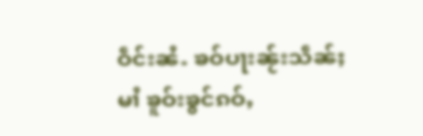ဝဵင်းၼႆႉ ၶဝ်ပႃးၼႂ်းသဵၼ်ႈမၢႆ ၶူဝ်းၶွင်ၵဝ်ႇ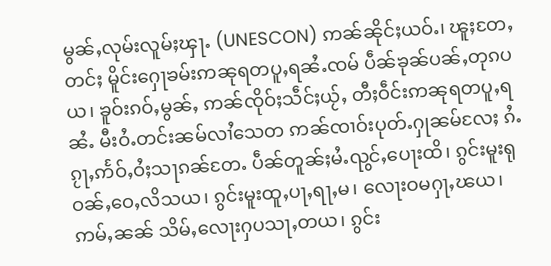မွၼ်ႇလုမ်းလူမ်ႈၾႃႉ (UNESCON) ဢၼ်ၼိုင်ႈယဝ်ႉ၊ ၽူႈတႄႇတင်ႈ မိူင်းႁေႃၶမ်းဢၼုရတပူႇရၼႆႉၸမ် ပဵၼ်ၶုၼ်ပၼ်ႇတုၵပယ၊ ၶူဝ်းၵဝ်ႇမွၼ်ႇ ဢၼ်ၸိုဝ်ႈသဵင်ႈယႂ်ႇ တီႈဝဵင်းဢၼုရတပူႇရ ၼႆႉ မီးဝႆႉတင်းၼမ်လၢႆသေတ ဢၼ်ၸၢဝ်းပုတ်ႉႁုၼမ်လႄႈ ၵႆႉၵႂႃႇဢႅဝ်ႇဝႆႈသႃၵၼ်တႄႉ ပဵၼ်တူၼ်ႈမႆႉၺွင်ႇပေႃးထိ၊ ၵွင်းမူးရုဝၼ်ႇဝေႇလိသယ၊ ၵွင်းမူးထူႇပႃႇရႃႇမ၊ လေႃးဝမႁႃႇၽယ၊ ဢမ်ႇၼၼ် သိမ်ႇလေႃးႁပသႃႇတယ၊ ၵွင်း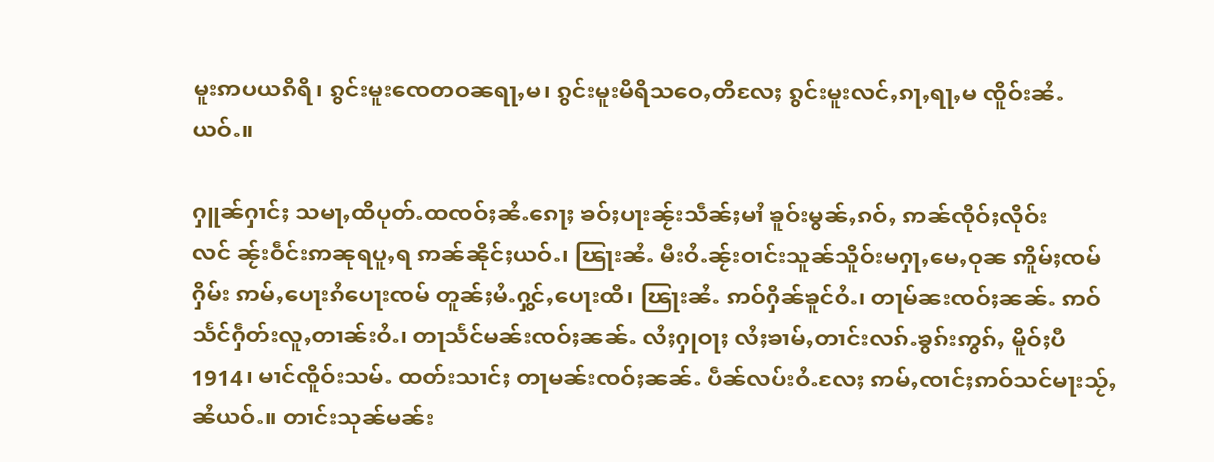မူးဢပယၵိရိ၊ ၵွင်းမူးၸေတဝၼရႃႇမ၊ ၵွင်းမူးမိရိသဝေႇတိလႄႈ ၵွင်းမူးလင်ႇၵႃႇရႃႇမ ၸိူဝ်းၼႆႉယဝ်ႉ။

ႁူၼ်ႁၢင်ႈ သမႃႇထိပုတ်ႉထၸဝ်ႈၼႆႉၵေႃႈ ၶဝ်ႈပႃးၼႂ်းသဵၼ်ႈမၢႆ ၶူဝ်းမွၼ်ႇၵဝ်ႇ ဢၼ်ၸိုဝ်ႈလိုဝ်းလင် ၼႂ်းဝဵင်းဢၼုရပူႇရ ဢၼ်ၼိုင်ႈယဝ်ႉ၊ ၽြႃးၼႆႉ မီးဝႆႉၼႂ်းဝၢင်းသူၼ်သိူဝ်းမႁႃႇမေႇဝုၼ ဢိူမ်ႈၸမ်ႁိမ်း ဢမ်ႇပေႃးၵႆပေႃးၸမ် တူၼ်ႈမႆႉႁွင်ႇပေႃးထိ၊ ၽြႃးၼႆႉ ဢဝ်ႁိၼ်ၶူင်ဝႆႉ၊ တႃမ်ၼးၸဝ်ႈၼၼ်ႉ ဢဝ်သႅင်ႁဵတ်းလူႇတၢၼ်းဝႆႉ၊ တႃသႅင်မၼ်းၸဝ်ႈၼၼ်ႉ လႆႈႁုဝႃႈ လႆႈၶၢမ်ႇတၢင်းလၵ်ႉၶွၵ်းဢွၵ်ႇ မိူဝ်ႈပီ 1914၊ မၢင်ၸိူဝ်းသမ်ႉ ထတ်းသၢင်ႈ တႃမၼ်းၸဝ်ႈၼၼ်ႉ ပဵၼ်လပ်းဝႆႉလႄႈ ဢမ်ႇၸၢင်ႈဢဝ်သင်မႃးသႂ်ႇၼႆယဝ်ႉ။ တၢင်းသုၼ်မၼ်း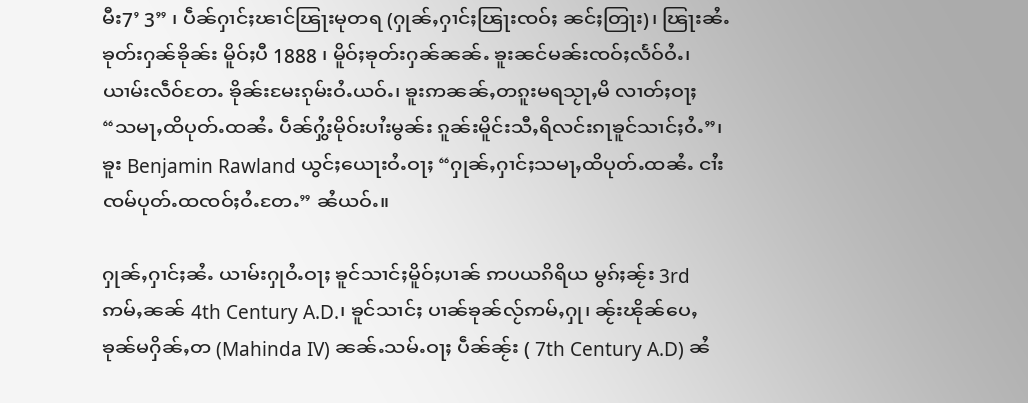မီး7’ 3” ၊ ပဵၼ်ႁၢင်ႈၽၢင်ၽြႃးမုတရ (ႁုၼ်ႇႁၢင်ႈၽြႃးၸဝ်ႈ ၼင်ႈတြႃး)၊ ၽြႃးၼႆႉ ၶုတ်းႁၼ်ၶိုၼ်း မိူဝ်ႈပီ 1888 ၊ မိူဝ်ႈၶုတ်းႁၼ်ၼၼ်ႉ ၶူးၼင်မၼ်းၸဝ်ႈလႅဝ်ဝႆႉ၊ ယၢမ်းလဵဝ်တႄႉ ၶိုၼ်းမႄးၵုမ်းဝႆႉယဝ်ႉ၊ ၶူးဢၼၼ်ႇတၵူးမရသႂႃႇမိ လၢတ်ႈဝႃႈ “သမႃႇထိပုတ်ႉထၼႆႉ ပဵၼ်ႁွႆးမိုဝ်းပၢႆးမွၼ်း ၵူၼ်းမိူင်းသီႇရိလင်းၵႃၶူင်သၢင်ႈဝႆႉ”၊ ၶူး Benjamin Rawland ယွင်ႈယေႃးဝႆႉဝႃႈ “ႁုၼ်ႇႁၢင်ႈသမႃႇထိပုတ်ႉထၼႆႉ ငၢႆးၸမ်ပုတ်ႉထၸဝ်ႈဝႆႉတႄႉ” ၼႆယဝ်ႉ။

ႁုၼ်ႇႁၢင်ႈၼႆႉ ယၢမ်းႁုဝႆႉဝႃႈ ၶူင်သၢင်ႈမိူဝ်ႈပၢၼ် ဢပယၵိရိယ မွၵ်ႈၼႂ်း 3rd ဢမ်ႇၼၼ် 4th Century A.D.၊ ၶူင်သၢင်ႈ ပၢၼ်ၶုၼ်လႂ်ဢမ်ႇႁု၊ ၼႂ်းၽိုၼ်ပေႇ ၶုၼ်မႁိၼ်ႇတ (Mahinda IV) ၼၼ်ႉသမ်ႉဝႃႈ ပဵၼ်ၼႂ်း ( 7th Century A.D) ၼႆ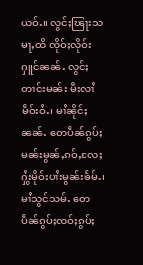ယဝ်ႉ။ လွင်ႈၽြႃးသမႃႇထိ ၸိုဝ်ႈလိုဝ်းႁူင်ၼၼ်ႉ လွင်ႈတၢင်းမၼ်း မီးလၢႆမဵဝ်းဝႆႉ၊ မၢႆၼိုင်ႈၼၼ်ႉ တေပဵၼ်ၵွပ်ႈမၼ်းမွၼ်ႇၵဝ်ႇလႄႈ ႁွႆးမိုဝ်းပၢႆးမွၼ်းၶႅမ်ႉ၊ မၢႆသွင်သမ်ႉ တေပဵၼ်ၵွပ်ႈၸဝ်ႈၵွပ်ႈ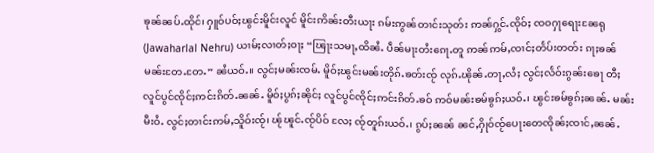ၶုၼ်ၼပ်ႉထိုင်၊ ႁူဝ်ပဝ်ႈၽွင်းမိူင်းလူင် မိူင်းဢိၼ်းတီးယႃး ၵမ်းဢွၼ်တၢင်းသုတ်း ဢၼ်ႁွင်ႉၸိုဝ်ႈ ၸဝႁႃရေႃးၼႄရု (Jawaharlal Nehru) ယၢမ်ႈလၢတ်ႈဝႃႈ “ၽြႃးသမႃႇထိၼႆႉ ပဵၼ်မႃးတႆးၵေႃႉတူ ဢၼ်ဢမ်ႇၸၢင်ႈတႅပ်းတတ်း ၵႃႈၶၼ်မၼ်းတႄႉတႄႉ” ၼႆယဝ်ႉ။ လွင်ႈမၼ်းၸမ်ႉ မိူဝ်ႈၽွင်းမၼ်းတိုၵ်ႉၶတ်းၸႂ် လုၵ်ႉၽိုၼ်ႉတႃႇလႆႈ လွင်ႈလႅဝ်းၵွၼ်းၶေႃ တီႈလူင်ပွင်ၸိုင်ႈဢင်းၵိတ်ႉၼၼ်ႉ မိူဝ်ႈပွၵ်ႈၼိုင်ႈ လူင်ပွင်ၸိုင်ႈဢင်းၵိတ်ႉၶဝ် ဢဝ်မၼ်းၶမ်ၶွၵ်ႈယဝ်ႉ၊ ၽွင်းၶမ်ၶွၵ်ႈၼၼ်ႉ မၼ်းမီးဝႆႉ လွင်ႈတၢင်းဢမ်ႇသိူဝ်းၸႂ်၊ ၽႂ်ၽူင်ႉၸႂ်ပိဝ် လႄႈ ၸႂ်တူၵ်းယဝ်ႉ၊ ၵွပ်ႈၼၼ် ၼင်ႇႁိုဝ်ၸႂ်ပေႃးတေၸိုၼ်ႈၸၢင်ႇၼၼ်ႉ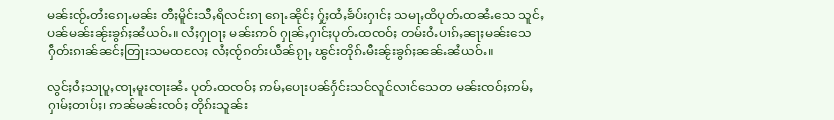မၼ်းၸႂ်ႉတႆးၵေႃႉမၼ်း တီႈမိူင်းသီႇရိလင်းၵႃ ၵေႃႉၼိုင်ႈ ႁႂ်ႈထႆႇၶႅပ်းႁၢင်ႈ သမႃႇထိပုတ်ႉထၼႆႉသေ သူင်ႇပၼ်မၼ်းၼႂ်းၶွၵ်ႈၼႆယဝ်ႉ။ လႆႈႁုဝႃႈ မၼ်းဢဝ် ႁုၼ်ႇႁၢင်ႈပုတ်ႉထၸဝ်ႈ တမ်းဝႆႉပၢၵ်ႇၼႃႈမၼ်းသေ ႁဵတ်းၵၢၼ်ၼင်ႈတြႃးသမထလႄႈ လႆႈၸႂ်ၵတ်းယဵၼ်ၵႂႃႇ ၽွင်းတိုၵ်ႉမီးၼႂ်းၶွၵ်ႈၼၼ်ႉၼႆယဝ်ႉ။

လွင်ႈဝႆႈသႃပူႇၸႃႇမူးၸႃးၼႆႉ ပုတ်ႉထၸဝ်ႈ ဢမ်ႇပေႃးပၼ်ႁႅင်းသင်လူင်လၢင်သေတ မၼ်းၸဝ်ႈဢမ်ႇႁၢမ်ႈတၢပ်ႈ၊ ဢၼ်မၼ်းၸဝ်ႈ တိုၵ်းသူၼ်း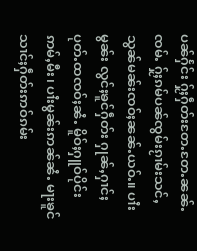ပၼ်ႁႅင်း ႁႂ်ႈႁဵတ်းတႄႉတႄႉၼၼ်ႉၸမ်ႉ ႁႂ်ႈၵမ်ပၼ်ၸွမ်းၵႂၢမ်းသင်ႇသွၼ်မၼ်းၸဝ်ႈၼၼ်ႉယဝ်ႉ။ ပၢႆးမွၼ်း လွင်ႈၶူင်ႁဵတ်း ႁုၼ်ႇႁၢင်ႈပုတ်ႉထၸဝ်ႈၼႆႉ မိူဝ်ႈႁူဝ်ပိုင်းဢမ်ႇမီး၊ ပၢႆးမွၼ်းဢၼ်ၼႆႉ မႃးၶူင်သၢင်ႈႁဵတ်းဢဝ်ၵမ်း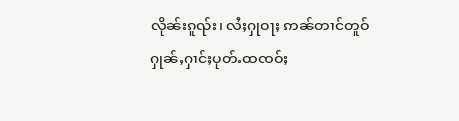လိုၼ်းၵူၺ်း၊ လႆႈႁုဝႃႈ ဢၼ်တၢင်တူဝ်ႁုၼ်ႇႁၢင်ႈပုတ်ႉထၸဝ်ႈ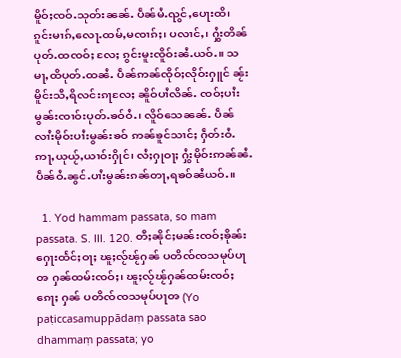မိူဝ်ႈၸဝ်ႉသုတ်းၼၼ်ႉ ပဵၼ်မႆႉၺွင်ႇပေႃးထိ၊ ၵူင်းမၢၵ်ႇလေႃႉထမ်ႇမၸၢၵ်ႈ၊ ပလၢင်ႇ၊ ႁွႆးတိၼ်ပုတ်ႉထၸဝ်ႈ လႄႈ ၵွင်းမူးၸိူဝ်းၼႆႉယဝ်ႉ။ သမႃႇထိပုတ်ႉထၼႆႉ ပဵၼ်ဢၼ်ၸိုဝ်ႈလိုဝ်းႁူင် ၼႂ်းမိူင်းသီႇရိလင်းၵႃလႄႈ ၼိူဝ်ပၢႆလိၼ်ႉ ၸဝ်ႈပၢႆးမွၼ်းၸၢဝ်းပုတ်ႉၶဝ်ဝႆႉ၊ လိူဝ်သေၼၼ်ႉ ပဵၼ်လၢႆးမိုဝ်းပၢႆးမွၼ်းၶဝ် ဢၼ်ၶူင်သၢင်ႈ ႁဵတ်းဝႆႉဢႃႇယုယႂ်ႇယၢဝ်းႁိုင်၊ လႆႈႁုဝႃႈ ႁွႆးမိုဝ်းဢၼ်ၼႆႉ ပဵၼ်ဝႆႉၼွင်ႉပၢႆးမွၼ်းၵၼ်တႃႇရၶဝ်ၼႆယဝ်ႉ။

  1. Yod hammam passata, so mam passata. S. III. 120. တီႈၼိုင်ႈမၼ်းၸဝ်ႈၶိုၼ်းႁေႃးထႅင်ႈဝႃႈ ၽူႈလႂ်ၽႂ်ႁၼ် ပတိၸ်ၸသမုပ်ပႃၻ ႁၼ်ထမ်းၸဝ်ႈ၊ ၽူႈလႂ်ၽႂ်ႁၼ်ထမ်းၸဝ်ႈၵေႃႈ ႁၼ် ပတိၸ်ၸသမုပ်ပႃၻ (Yo paṭiccasamuppādaṃ passata sao dhammaṃ passata; yo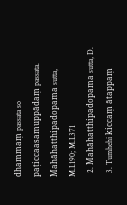dhammaṃ passata so paṭiccaasamuppādaṃ passata. Mahāhatthipadopama sutta, M.I.190; M.I.371
  2. Mahāhatthipadopama sutta, D.
  3. Tumhehi kiccaṃ ātappaṃ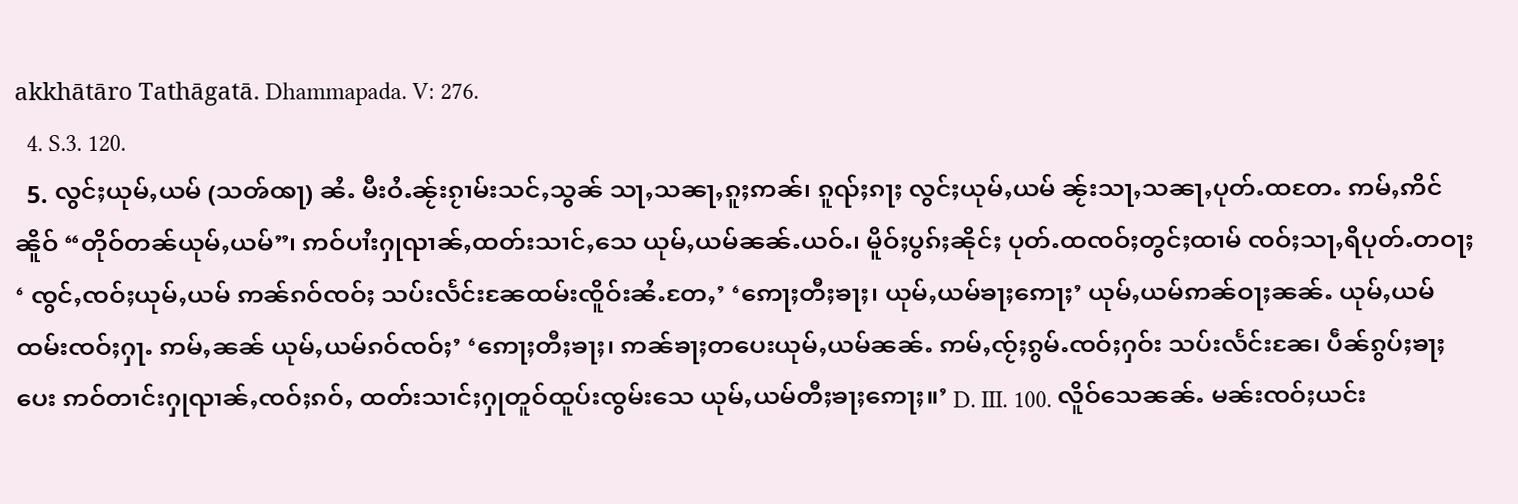akkhātāro Tathāgatā. Dhammapada. V: 276.
  4. S.3. 120.
  5. လွင်ႈယုမ်ႇယမ် (သၻ်ꩪႃ) ၼႆႉ မီးဝႆႉၼႂ်းၵႂၢမ်းသင်ႇသွၼ် သႃႇသၼႃႇၵူႈဢၼ်၊ ၵူၺ်ႈၵႃႈ လွင်ႈယုမ်ႇယမ် ၼႂ်းသႃႇသၼႃႇပုတ်ႉထတႄႉ ဢမ်ႇဢိင်ၼိူဝ် “တိုဝ်တၼ်ယုမ်ႇယမ်”၊ ဢဝ်ပၢႆးႁုၺၢၼ်ႇထတ်းသၢင်ႇသေ ယုမ်ႇယမ်ၼၼ်ႉယဝ်ႉ၊ မိူဝ်ႈပွၵ်ႈၼိုင်ႈ ပုတ်ႉထၸဝ်ႈတွင်ႈထၢမ် ၸဝ်ႈသႃႇရိပုတ်ႉတဝႃႈ ‘ ၸွင်ႇၸဝ်ႈယုမ်ႇယမ် ဢၼ်ၵဝ်ၸဝ်ႈ သပ်းလႅင်းၼႄထမ်းၸိူဝ်းၼႆႉတႄႇ’ ‘ဢေႃႈတီႈၶႃႈ၊ ယုမ်ႇယမ်ၶႃႈဢေႃႈ’ ယုမ်ႇယမ်ဢၼ်ဝႃႈၼၼ်ႉ ယုမ်ႇယမ်ထမ်းၸဝ်ႈႁႃႉ ဢမ်ႇၼၼ် ယုမ်ႇယမ်ၵဝ်ၸဝ်ႈ’ ‘ဢေႃႈတီႈၶႃႈ၊ ဢၼ်ၶႃႈတပေးယုမ်ႇယမ်ၼၼ်ႉ ဢမ်ႇၸႂ်ႈၵွမ်ႉၸဝ်ႈႁဝ်း သပ်းလႅင်းၼႄ၊ ပဵၼ်ၵွပ်ႈၶႃႈပေး ဢဝ်တၢင်းႁုၺၢၼ်ႇၸဝ်ႈၵဝ်ႇ ထတ်းသၢင်ႈႁုတူဝ်ထူပ်းၸွမ်းသေ ယုမ်ႇယမ်တီႈၶႃႈဢေႃႈ။’ D. III. 100. လိူဝ်သေၼၼ်ႉ မၼ်းၸဝ်ႈယင်း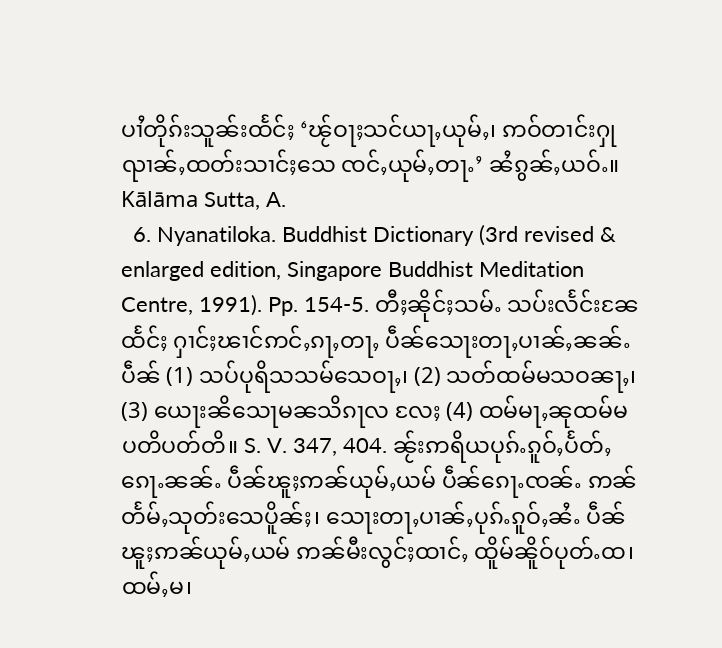ပၢႆတိုၵ်းသူၼ်းထႅင်ႈ ‘ၽႂ်ဝႃႈသင်ယႃႇယုမ်ႇ၊ ဢဝ်တၢင်းႁု ၺၢၼ်ႇထတ်းသၢင်ႈသေ ၸင်ႇယုမ်ႇတႃႉ’ ၼႆၵွၼ်ႇယဝ်ႉ။ Kālāma Sutta, A.
  6. Nyanatiloka. Buddhist Dictionary (3rd revised & enlarged edition, Singapore Buddhist Meditation Centre, 1991). Pp. 154-5. တီႈၼိုင်ႈသမ်ႉ သပ်းလႅင်းၼႄထႅင်ႈ ႁၢင်ႈၽၢင်ဢင်ႇၵႃႇတႃႇ ပဵၼ်သေႃးတႃႇပၢၼ်ႇၼၼ်ႉ ပဵၼ် (1) သပ်ပုရိသသမ်သေဝႃႇ၊ (2) သတ်ထမ်မသဝၼႃႇ၊ (3) ယေႃးၼိသေႃမၼသိၵႃလ လႄႈ (4) ထမ်မႃႇၼုထမ်မပတိပတ်တိ။ S. V. 347, 404. ၼႂ်းဢရိယပုၵ်ႉၵူဝ်ႇပႅတ်ႇၵေႃႉၼၼ်ႉ ပဵၼ်ၽူႈဢၼ်ယုမ်ႇယမ် ပဵၼ်ၵေႃႉၸၼ်ႉ ဢၼ်တႅမ်ႇသုတ်းသေပိူၼ်ႈ၊ သေႃးတႃႇပၢၼ်ႇပုၵ်ႉၵူဝ်ႇၼႆႉ ပဵၼ်ၽူႈဢၼ်ယုမ်ႇယမ် ဢၼ်မီးလွင်ႈထၢင်ႇ ထိူမ်ၼိူဝ်ပုတ်ႉထ၊ ထမ်ႇမ၊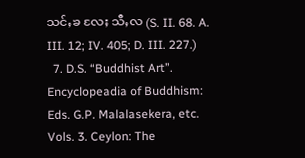သင်ႇၶ လႄႈ သီႇလ (S. II. 68. A. III. 12; IV. 405; D. III. 227.)
  7. D.S. “Buddhist Art”. Encyclopeadia of Buddhism: Eds. G.P. Malalasekera, etc. Vols. 3. Ceylon: The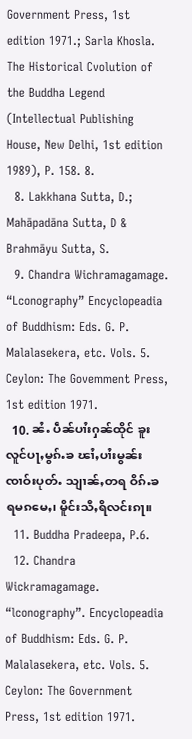Government Press, 1st edition 1971.; Sarla Khosla. The Historical Cvolution of the Buddha Legend (Intellectual Publishing House, New Delhi, 1st edition 1989), P. 158. 8.
  8. Lakkhana Sutta, D.; Mahāpadāna Sutta, D & Brahmāyu Sutta, S.
  9. Chandra Wichramagamage. “Lconography” Encyclopeadia of Buddhism: Eds. G. P. Malalasekera, etc. Vols. 5. Ceylon: The Govemment Press, 1st edition 1971.
  10. ၼႆႉ ပဵၼ်ပၢႆးႁၼ်ထိုင် ၶူးလူင်ပႃႇမွၵ်ႉၶ ၽၢႆႇပၢႆးမွၼ်းၸၢဝ်းပုတ်ႉ သျၢၼ်ႇတရ ဝိၵ်ႉၶရမၵမေႇ၊ မိူင်းသီႇရိလင်းၵႃ။
  11. Buddha Pradeepa, P.6.
  12. Chandra Wickramagamage. “lconography”. Encyclopeadia of Buddhism: Eds. G. P. Malalasekera, etc. Vols. 5. Ceylon: The Government Press, 1st edition 1971.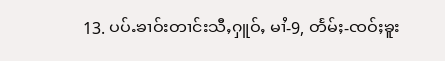13. ပပ်ႉၶၢဝ်းတၢင်းသီႇႁူဝ်ႇ မၢႆ-9, တႅမ်ႈ-ၸဝ်ႈၶူး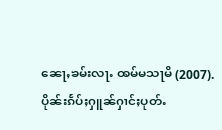ၼေႃႇၶမ်းလႃႉ ꩪမ်မသႃမိ (2007). ပိုၼ်းၵႅပ်ႈႁူၼ်ႁၢင်ႈပုတ်ႉ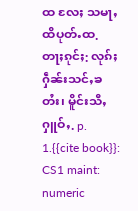ထ လႄႈ သမႃႇထိပုတ်ႉထ. တႃႈၵုင်ႈ: လုၵ်ႈႁဵၼ်းသင်ႇၶတႆး၊ မိူင်းသီႇႁူဝ်ႇ. p. 1.{{cite book}}: CS1 maint: numeric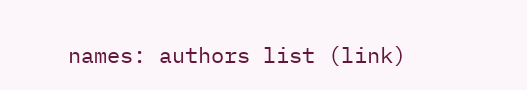names: authors list (link)